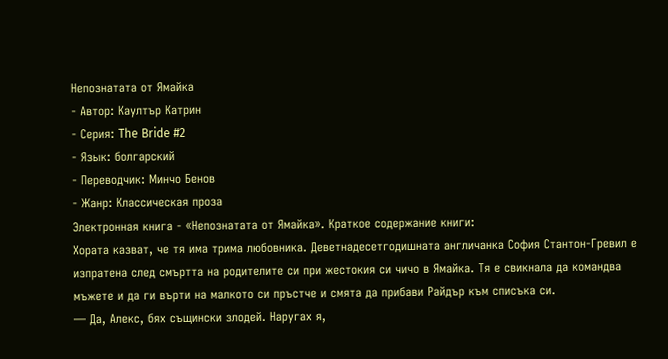Непознатата от Ямайка
- Автор: Каултър Катрин
- Серия: The Bride #2
- Язык: болгарский
- Переводчик: Минчо Бенов
- Жанр: Классическая проза
Электронная книга - «Непознатата от Ямайка». Краткое содержание книги:
Хората казват, че тя има трима любовника. Деветнадесетгодишната англичанка София Стантон-Гревил е изпратена след смъртта на родителите си при жестокия си чичо в Ямайка. Тя е свикнала да командва мъжете и да ги върти на малкото си пръстче и смята да прибави Райдър към списъка си.
— Да, Алекс, бях същински злодей. Наругах я,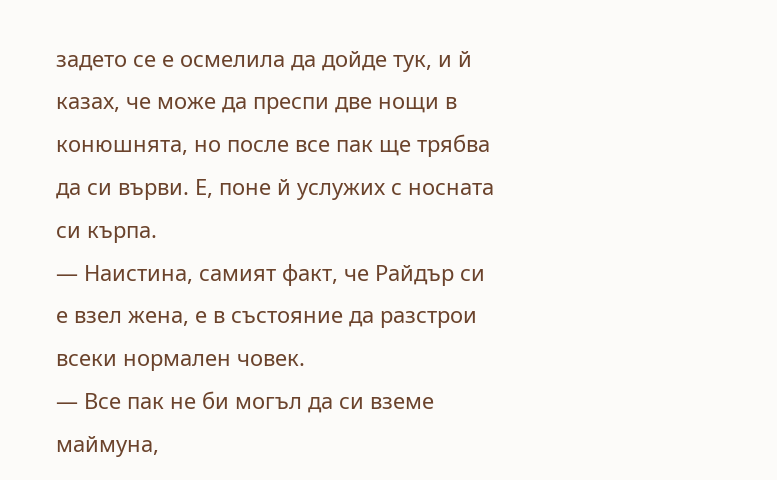задето се е осмелила да дойде тук, и й казах, че може да преспи две нощи в конюшнята, но после все пак ще трябва да си върви. Е, поне й услужих с носната си кърпа.
— Наистина, самият факт, че Райдър си е взел жена, е в състояние да разстрои всеки нормален човек.
— Все пак не би могъл да си вземе маймуна,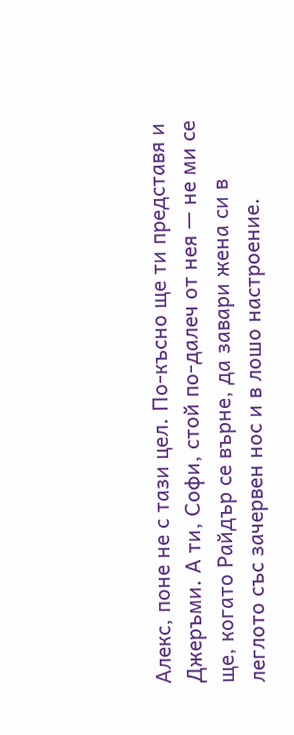Алекс, поне не с тази цел. По-късно ще ти представя и Джеръми. А ти, Софи, стой по-далеч от нея — не ми се ще, когато Райдър се върне, да завари жена си в леглото със зачервен нос и в лошо настроение.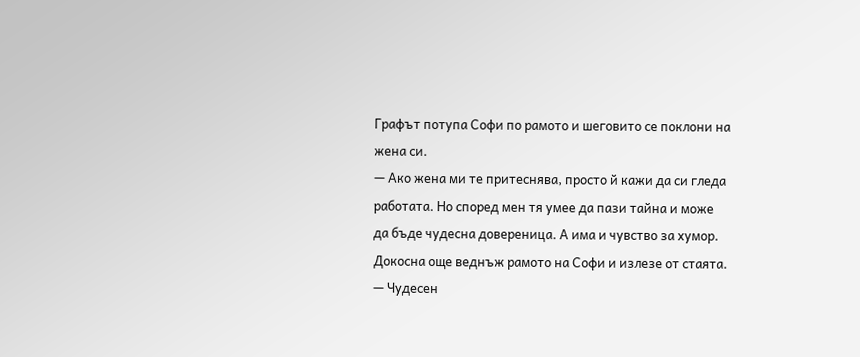Графът потупа Софи по рамото и шеговито се поклони на жена си.
— Ако жена ми те притеснява, просто й кажи да си гледа работата. Но според мен тя умее да пази тайна и може да бъде чудесна довереница. А има и чувство за хумор.
Докосна още веднъж рамото на Софи и излезе от стаята.
— Чудесен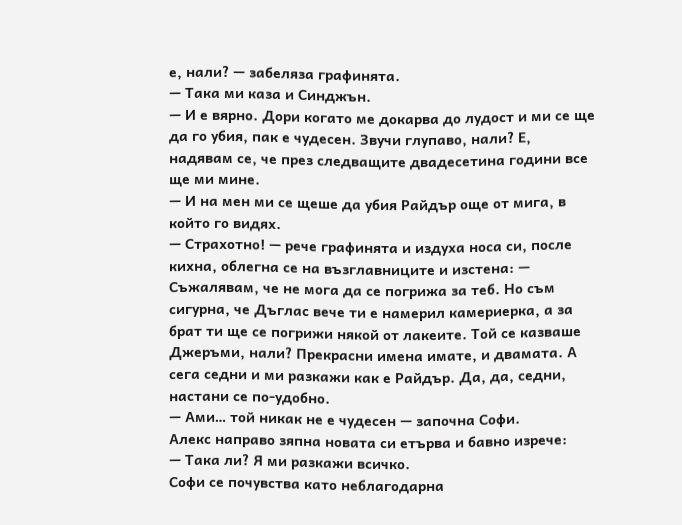е, нали? — забеляза графинята.
— Така ми каза и Синджън.
— И е вярно. Дори когато ме докарва до лудост и ми се ще да го убия, пак е чудесен. Звучи глупаво, нали? Е, надявам се, че през следващите двадесетина години все ще ми мине.
— И на мен ми се щеше да убия Райдър още от мига, в който го видях.
— Страхотно! — рече графинята и издуха носа си, после кихна, облегна се на възглавниците и изстена: — Съжалявам, че не мога да се погрижа за теб. Но съм сигурна, че Дъглас вече ти е намерил камериерка, а за брат ти ще се погрижи някой от лакеите. Той се казваше Джеръми, нали? Прекрасни имена имате, и двамата. А сега седни и ми разкажи как е Райдър. Да, да, седни, настани се по-удобно.
— Ами… той никак не е чудесен — започна Софи.
Алекс направо зяпна новата си етърва и бавно изрече:
— Така ли? Я ми разкажи всичко.
Софи се почувства като неблагодарна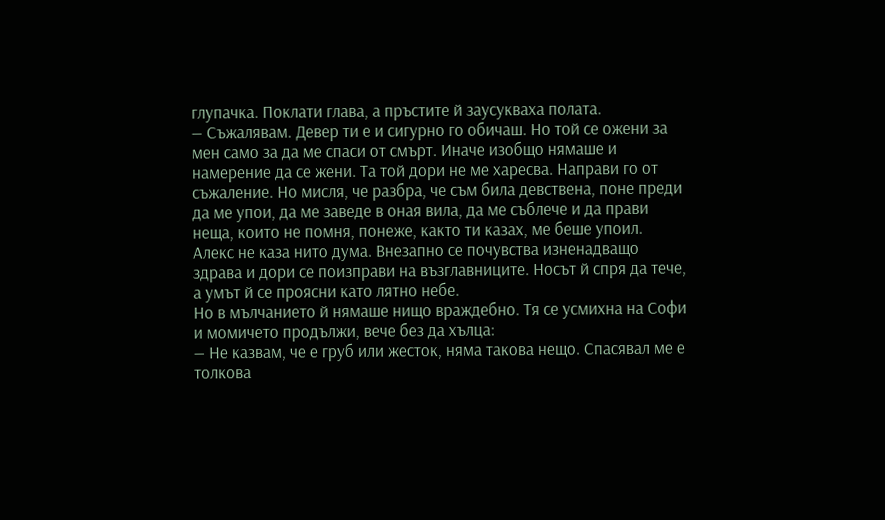глупачка. Поклати глава, а пръстите й заусукваха полата.
— Съжалявам. Девер ти е и сигурно го обичаш. Но той се ожени за мен само за да ме спаси от смърт. Иначе изобщо нямаше и намерение да се жени. Та той дори не ме харесва. Направи го от съжаление. Но мисля, че разбра, че съм била девствена, поне преди да ме упои, да ме заведе в оная вила, да ме съблече и да прави неща, които не помня, понеже, както ти казах, ме беше упоил.
Алекс не каза нито дума. Внезапно се почувства изненадващо здрава и дори се поизправи на възглавниците. Носът й спря да тече, а умът й се проясни като лятно небе.
Но в мълчанието й нямаше нищо враждебно. Тя се усмихна на Софи и момичето продължи, вече без да хълца:
— Не казвам, че е груб или жесток, няма такова нещо. Спасявал ме е толкова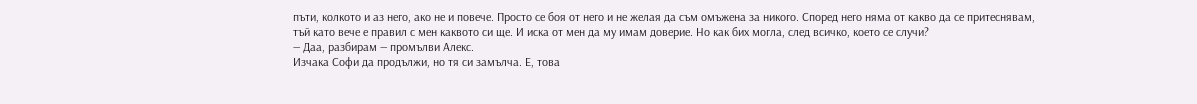пъти, колкото и аз него, ако не и повече. Просто се боя от него и не желая да съм омъжена за никого. Според него няма от какво да се притеснявам, тъй като вече е правил с мен каквото си ще. И иска от мен да му имам доверие. Но как бих могла, след всичко, което се случи?
— Даа, разбирам — промълви Алекс.
Изчака Софи да продължи, но тя си замълча. Е, това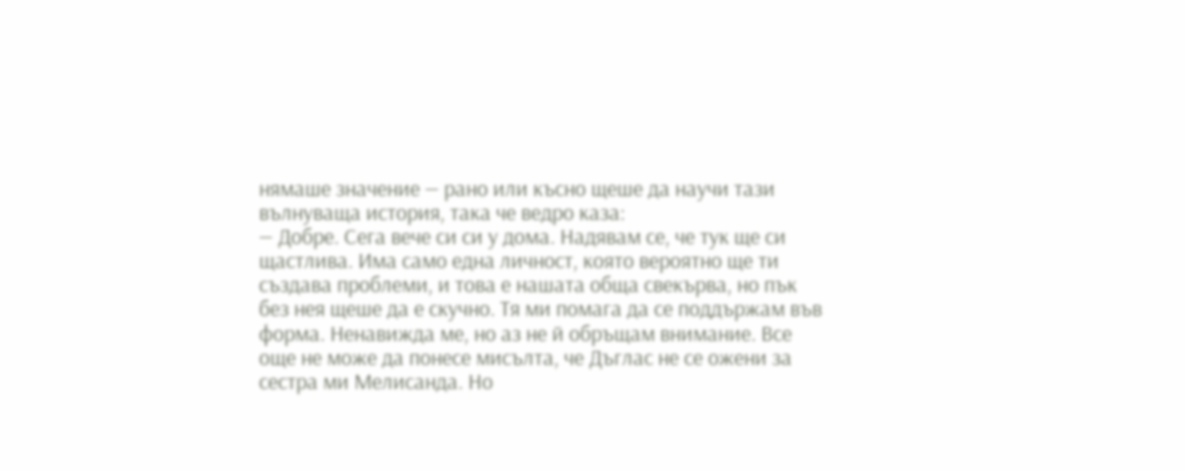нямаше значение — рано или късно щеше да научи тази вълнуваща история, така че ведро каза:
— Добре. Сега вече си си у дома. Надявам се, че тук ще си щастлива. Има само една личност, която вероятно ще ти създава проблеми, и това е нашата обща свекърва, но пък без нея щеше да е скучно. Тя ми помага да се поддържам във форма. Ненавижда ме, но аз не й обръщам внимание. Все още не може да понесе мисълта, че Дъглас не се ожени за сестра ми Мелисанда. Но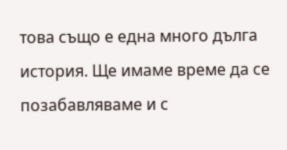това също е една много дълга история. Ще имаме време да се позабавляваме и с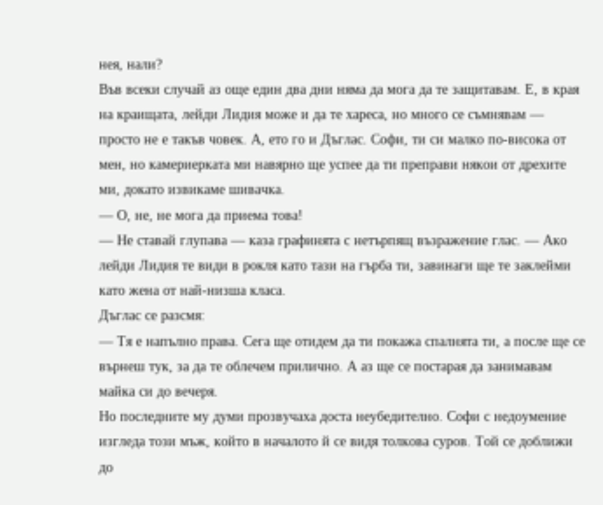нея, нали?
Във всеки случай аз още един два дни няма да мога да те защитавам. Е, в края на краищата, лейди Лидия може и да те хареса, но много се съмнявам — просто не е такъв човек. А, ето го и Дъглас. Софи, ти си малко по-висока от мен, но камериерката ми навярно ще успее да ти преправи някои от дрехите ми, докато извикаме шивачка.
— О, не, не мога да приема това!
— Не ставай глупава — каза графинята с нетърпящ възражение глас. — Ако лейди Лидия те види в рокля като тази на гърба ти, завинаги ще те заклейми като жена от най-низша класа.
Дъглас се разсмя:
— Тя е напълно права. Сега ще отидем да ти покажа спалнята ти, а после ще се върнеш тук, за да те облечем прилично. А аз ще се постарая да занимавам майка си до вечеря.
Но последните му думи прозвучаха доста неубедително. Софи с недоумение изгледа този мъж, който в началото й се видя толкова суров. Той се доближи до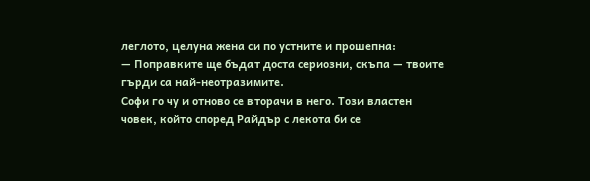леглото, целуна жена си по устните и прошепна:
— Поправките ще бъдат доста сериозни, скъпа — твоите гърди са най-неотразимите.
Софи го чу и отново се вторачи в него. Този властен човек, който според Райдър с лекота би се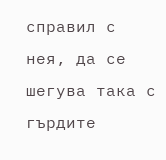справил с нея, да се шегува така с гърдите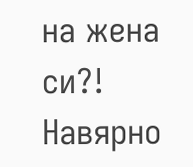на жена си?! Навярно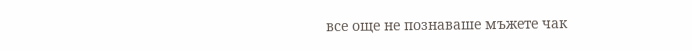все още не познаваше мъжете чак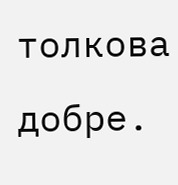толкова добре.